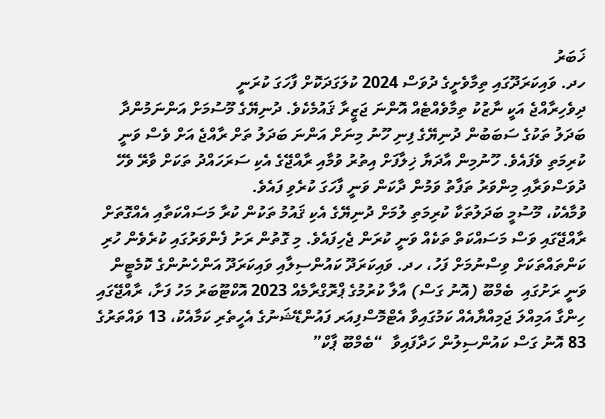ޚަބަރު
ހދ. ވައިކަރަދޫގައި ތިމާވެށީގެ ދުވަސް 2024 ކުލަގަދަކޮށް ފާހަގަ ކުރަނީ
ދިވެހިރާއްޖެ އަކީ ނާޒުކު ތިމާވެއްޓެއް އޮންނަ ޖަޒީރާ ޤައުމެކެވެ. ދުނިޔޭގެ މޫސުމަށް އަންނަމުންދާ ބަދަލު ތަކުގެ ސަބަބުން ދުނިޔޭގެ ފިނި ހޫނު މިނަށް އަންނަ ބަދަލު ތަށް ރާއްޖެ އަށް ވެސް ވަނީ ކުރިމަތި ވެފައެވެ. ހޫނުމިން އާދަޔާ ޚިލާފަށް އިތުރު ވުމާއި ރާއްޖޭގެ އެކި ސަރަހައްދު ތަކަށް ވާރޭ ވެހޭ ދުވަސްވަރާއި މިންވަރު ތަފާތު ވަމުން ދާކަން ވަނީ ފާހަގަ ކުރެވި ފައެވެ.
ވުމާއެކު، މޫސުމީ ބަދަލުތަކާ ކުރިމަތި ލުމަށް ދުނިޔޭގެ އެކި ޤައުމު ތަކުން ކުރާ މަސައްކަތާއި އެއްގޮތަށް ރާއްޖޭގައި ވަސް މަސައްކަތް ތަކެއް ވަނީ ކުރަން ޖެހިފައެވެ. މި ގޮތުން ރަށު ފެންވަރުގައި ކުރެވެން ހުރި ކަންތައްތަކަށް ވިސްނުމަށް ފަހު، ހދ. ވައިކަރަދޫ ކައުންސިލާއި ވައިކަރަދޫ އަންހެނުންގެ ކޮމެޓީން ވަނީ ރަށުގައި  ބެމްބޫ (އޮނު ގަސް) އާލާ ކުރުމުގެ ޕްރޮގްރާމެއް 2023 އޮކްޓޫބަރު މަހު ފަށާ، ރާއްޖޭގައި ހިންގާ އަމިއްލަ ޖަމިއްޔާއެއް ކަމުގައިވާ އެޓްމޮސްފިއަރ ފައުންޑޭޝަނުގެ އެހީތެރި ކަމާއެކު، 13 ވައްތަރުގެ 83 އޮނު ގަސް ކައުންސިލުން ހަދާފައިވާ  “ބެމްބޫ ޕާކް”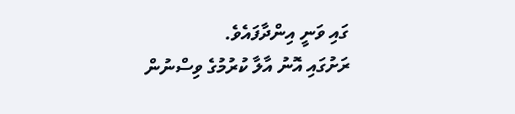ގައި ވަނީ އިންދާފައެވެ.
ރަށުގައި އޮނު އާލާ ކުރުމުގެ ވިސްނުން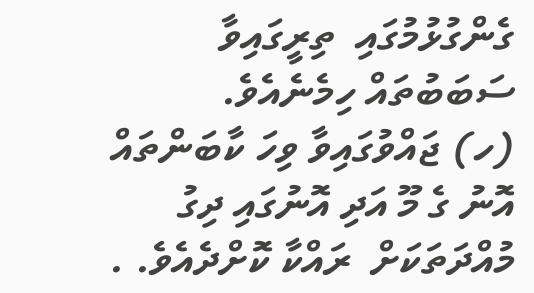ގެންގުޅުމުގައި  ތިރީގައިވާ ސަބަބުތައް ހިމެނެއެވެ.
(ހ) ޖައްވުގައިވާ ވިހަ ކާބަންތައް އޮނު ގެ މޫ އަދި އޮނުގައި ދިގު މުއްދަތަކަށް  ރައްކާ ކޮށްދެއެވެ. .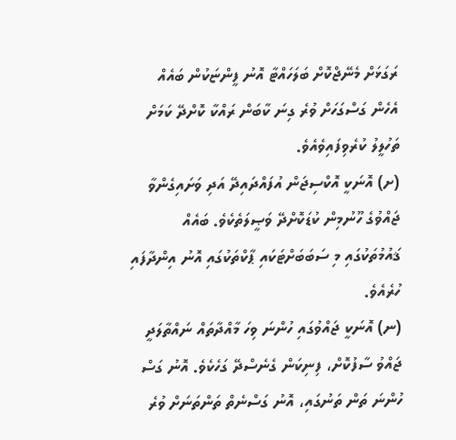ރަގަޅަށް މެނޭޖްކޮށް ބަލަހައްޓާ އޮނު ފީންޏަކުން ބައެއް އެހެން ގަސްގަހަށް ވުރެ ގިނަ ކާބަން ރައްކާ ކޮށްދޭ ކަމަށް ތަހުލީލު ކުރެވިފައިވެއެވެ.
(ށ) އޮނަކީ އޮކްސިޖަން އުފައްދައިދޭ އަދި ވަށައިގެންވާ ޖައްވުގެ ހޫނުމިން ކުޑަކޮށްދޭ ވަޞީލަތެކެވެ. ބައެއް ޤައުމުތަކުގައި މި ސަބަބަށްޓަކައި ޕާކްތަކުގައި އޮނު އިންދާފައި ހުރެއެވެ.
(ނ) އޮނަކީ ޖައްވުގައި ހުންނަ ވިހަ މާއްދާތައް ނައްތާލަދީ ޖައްވު ސާފުކޮށް، ފިނިކަން ގެނެސްދޭ ގަހެކެވެ. އޮނު ގަސް ހުންނަ ތަން ތަނުގައި، އޮނު ގަސްނެތް ތަންތަނަށް ވުރެ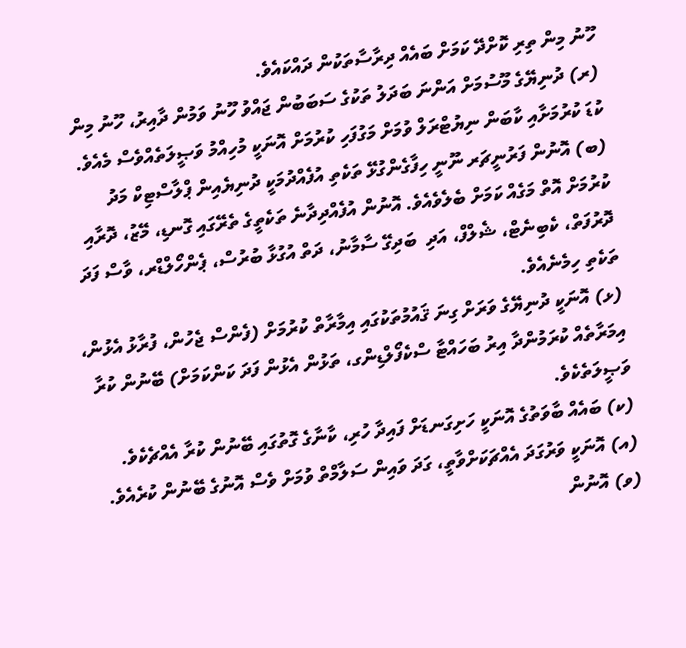ހޫނު މިން ތިރި ކޮށްދޭ ކަމަށް ބައެއް ދިރާސާތަކުން ދައްކައެވެ.
(ރ) ދުނިޔޭގެ މޫސުމަށް އަންނަ ބަދަލު ތަކުގެ ސަބަބުން ޖައްވު ހޫނު ވަމުން ދާއިރު، ހޫނު މިން ކުޑަ ކުރުމަށާއި ކާބަން ނިޔުޓްރަލް ވުމަށް މަގުފަހި ކުރުމަށް އޮނަކީ މުހިއްމު ވަޞީލަތެއްވެސް މެއެވެ.
(ބ) އޮނުން ފަރުނީޗަރ ނޫނީ ހިފާގެންގުޅޭ ތަކެތި އުފެއްދުމަކީ ދުނިޔެއިން ޕްލާސްޓިކް މަދު ކުރުމަށް އޮތް މަގެއް ކަމަށް ބެލެވެއެވެ. އޮނުން އުފެއްދިދާނެ ތަކެތީގެ ތެރޭގައި ގޮނޑި، މޭޒު، ދޮރާއި ދޮރުފަތް، ކެބިނެޓް، ޝެލްފް، އަދި  ބަދިގޭ ސާމާނު، ދަތް އުގުޅާ ބުރުސް، ޕެންހޯލްޑްރ، ވާސް ފަދަ ތަކެތި ހިމެނެއެވެ.
(ޅ) އޮނަކީ ދުނިޔޭގެ ވަރަށް ގިނަ ޤައުމުތަކުގައި އިމާރާތް ކުރުމަށް (ފެންސް ޖެހުން، ފުރާޅު އެޅުން، އިމަރާތެއް ކުރަމުންދާ އިރު ބަހައްޓާ ސްކެފޯލްޑިންގ، ތަޅުން އެޅުން ފަދަ ކަންކަމަށް) ބޭނުން ކުރާ ވަޞީލަތެކެވެ.
(ކ) ބައެއް ބާވަތުގެ އޮނަކީ ހަށިގަނޑަށް ފައިދާ ހުރި، ކާނާގެ ގޮތުގައި ބޭނުން ކުރާ އެއްޗެކެވެ.
(އ) އޮނަކީ ވަރުގަދަ އެއްޗަކަށްވާތީ، ގަދަ ވައިން ސަލާމްތް ވުމަށް ވެސް އޮނުގެ ބޭނުން ކުރެއެވެ.
(ވ) އޮނުން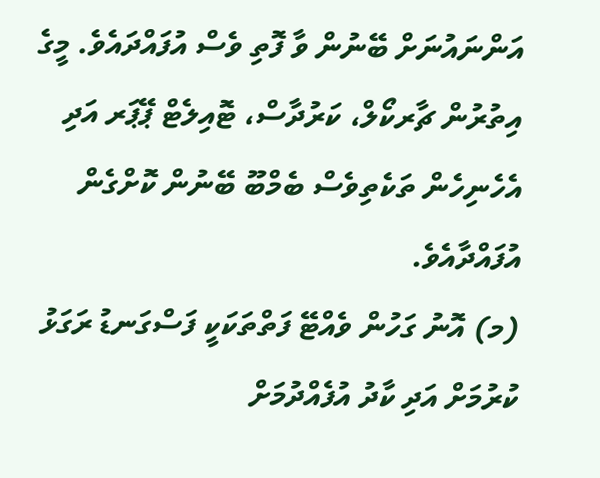އަންނައުނަށް ބޭނުން ވާ ފޮތި ވެސް އުފައްދައެވެ. މީގެ އިތުރުން ޗާރކޯލް، ކަރުދާސް، ޓޮއިލެޓް ޕޭޕަރ އަދި އެހެނިހެން ތަކެތިވެސް ބެމްބޫ ބޭނުން ކޮށްގެން އުފައްދާއެވެ.
(މ) އޮނު ގަހުން ވެއްޓޭ ފަތްތަކަކީ ފަސްގަނޑު ރަގަޅު ކުރުމަށް އަދި ކާދު އުފެއްދުމަށް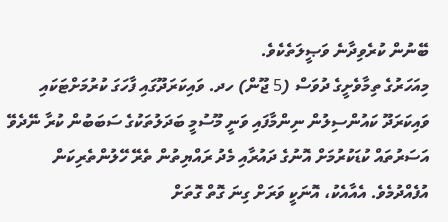ބޭނުން ކުރެވިދާނެ ވަޞީލަތެކެވެ.
މިއަހަރުގެ ތިމާވެށީގެ ދުވަސް (5 ޖޫން) ހދ. ވައިކަރަދޫގައި ފާހަގަ ކުރުމަށްޓަކައި ވައިކަރަދޫ ކައުންސިލުން ނިންމާފައި ވަނީ މޫސުމީ ބަދަލުތަކުގެ ސަބަބުން ކުރާ ނޭދެވޭ އަސަރުތައް ކުޑަކުރުމަށް އޮނުގެ ދައުރާއި މެދު ރައްޔިތުން ތެރޭ ހޭލުންތެރިކަން އުފެއްދުމެވެ. އެއާއެކު، އޮނަކީ ވަރަށް ގިނަ ގޮތް ގޮތަށް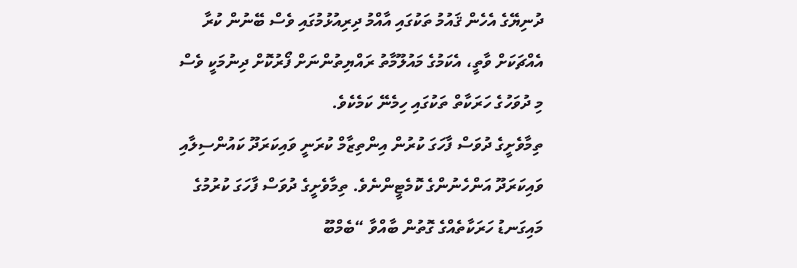ދުނިޔޭގެ އެހެން ޤައުމު ތަކުގައި އާއްމު ދިރިއުޅުމުގައި ވެސް ބޭނުން ކުރާ އެއްޗަކަށް ވާތީ، އެކަމުގެ މައުލޫމާތު ރައްޔިތުންނަށް ފޯރުކޮށް ދިނުމަކީ ވެސް މި ދުވަހުގެ ހަރަކާތް ތަކުގައި ހިމެނޭ ކަމެކެވެ.
ތިމާވެށީގެ ދުވަސް ފާހަގަ ކުރުން އިންތިޒާމް ކުރަނީ ވައިކަރަދޫ ކައުންސިލާއި ވައިކަރަދޫ އަންހެނުންގެ ކޮމެޓީންނެވެ. ތިމާވެށީގެ ދުވަސް ފާހަގަ ކުރުމުގެ މައިގަނޑު ހަރަކާތެއްގެ ގޮތުން ބާއްވާ “ބެމްބޫ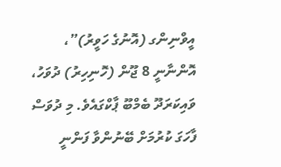އީވްނިންގ (އޮނުގެ ހަވީރު)”،   އޮންނާނީ 8 ޖޫން (ހޮނިހިރު) ދުވަހު، ވައިކަރަދޫ ބެމްބޫ ޕާކްގައެވެ. މި ދުވަސް ފާހަގަ ކުރުމަށް ބޭނުންވާ ފަންނީ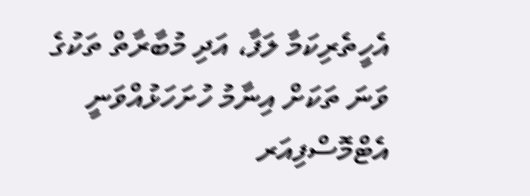އެހީތެރިކަމާ ލަފާ، އަދި މުބާރާތް ތަކުގެ ވަނަ ތަކަށް އިނާމު ހުށަހަޅުއްވަނީ އެޓްމޮސްފިއަރ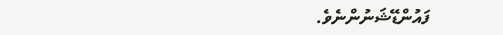ފައުންޑޭޝަނުންނެވެ.